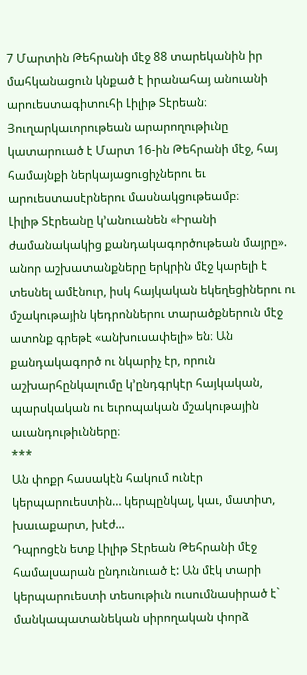7 Մարտին Թեհրանի մէջ 88 տարեկանին իր մահկանացուն կնքած է իրանահայ անուանի արուեստագիտուհի Լիլիթ Տէրեան։
Յուղարկաւորութեան արարողութիւնը կատարուած է Մարտ 16-ին Թեհրանի մէջ, հայ համայնքի ներկայացուցիչներու եւ արուեստասէրներու մասնակցութեամբ։
Լիլիթ Տէրեանը կ՚անուանեն «Իրանի ժամանակակից քանդակագործութեան մայրը». անոր աշխատանքները երկրին մէջ կարելի է տեսնել ամէնուր, իսկ հայկական եկեղեցիներու ու մշակութային կեդրոններու տարածքներուն մէջ ատոնք գրեթէ «անխուսափելի» են։ Ան քանդակագործ ու նկարիչ էր, որուն աշխարհընկալումը կ՚ընդգրկէր հայկական, պարսկական ու եւրոպական մշակութային աւանդութիւնները։
***
Ան փոքր հասակէն հակում ունէր կերպարուեստին… կերպընկալ, կաւ, մատիտ, խաւաքարտ, խէժ...
Դպրոցէն ետք Լիլիթ Տէրեան Թեհրանի մէջ համալսարան ընդունուած է: Ան մէկ տարի կերպարուեստի տեսութիւն ուսումնասիրած է` մանկապատանեկան սիրողական փորձ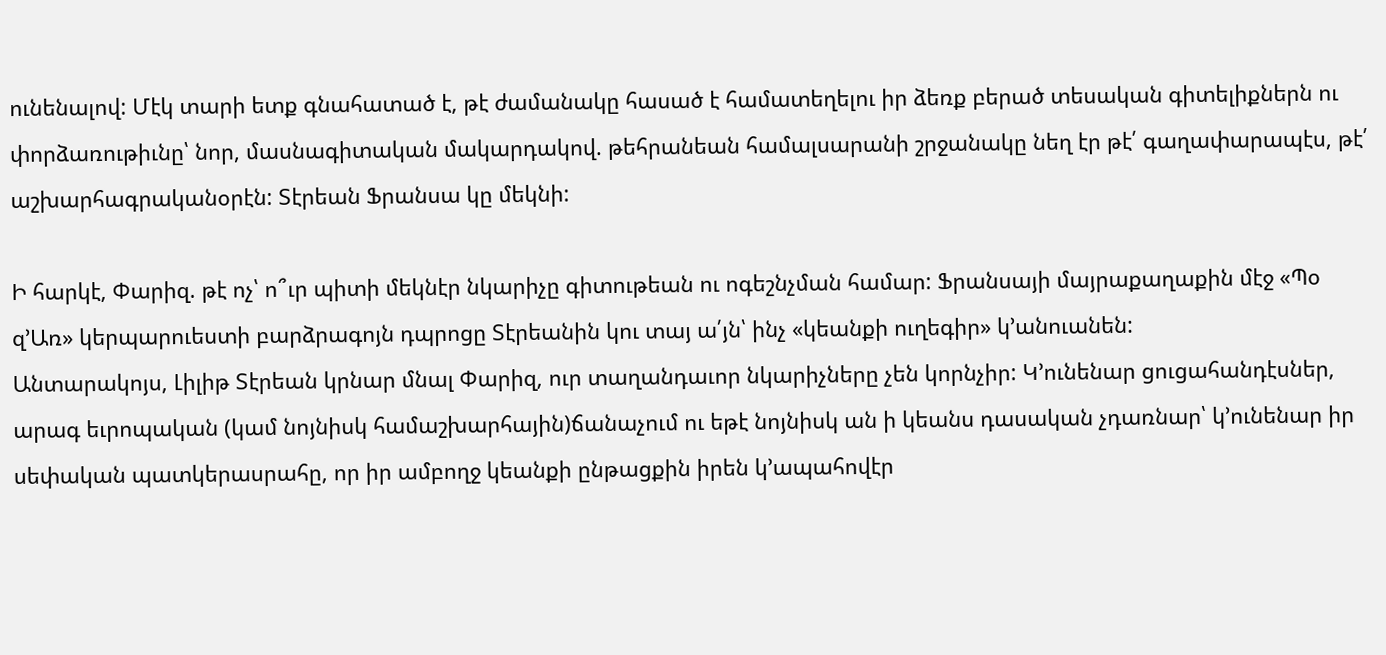ունենալով: Մէկ տարի ետք գնահատած է, թէ ժամանակը հասած է համատեղելու իր ձեռք բերած տեսական գիտելիքներն ու փորձառութիւնը՝ նոր, մասնագիտական մակարդակով. թեհրանեան համալսարանի շրջանակը նեղ էր թէ՛ գաղափարապէս, թէ՛ աշխարհագրականօրէն: Տէրեան Ֆրանսա կը մեկնի:

Ի հարկէ, Փարիզ. թէ ոչ՝ ո՞ւր պիտի մեկնէր նկարիչը գիտութեան ու ոգեշնչման համար: Ֆրանսայի մայրաքաղաքին մէջ «Պօ զ՚Առ» կերպարուեստի բարձրագոյն դպրոցը Տէրեանին կու տայ ա՛յն՝ ինչ «կեանքի ուղեգիր» կ’անուանեն:
Անտարակոյս, Լիլիթ Տէրեան կրնար մնալ Փարիզ, ուր տաղանդաւոր նկարիչները չեն կորնչիր: Կ’ունենար ցուցահանդէսներ, արագ եւրոպական (կամ նոյնիսկ համաշխարհային)ճանաչում ու եթէ նոյնիսկ ան ի կեանս դասական չդառնար՝ կ՚ունենար իր սեփական պատկերասրահը, որ իր ամբողջ կեանքի ընթացքին իրեն կ՚ապահովէր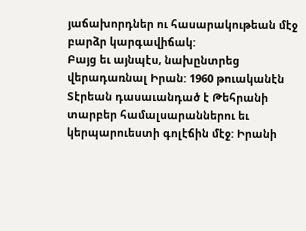յաճախորդներ ու հասարակութեան մէջ բարձր կարգավիճակ:
Բայց եւ այնպէս, նախընտրեց վերադառնալ Իրան: 1960 թուականէն Տէրեան դասաւանդած է Թեհրանի տարբեր համալսարաններու եւ կերպարուեստի գոլէճին մէջ: Իրանի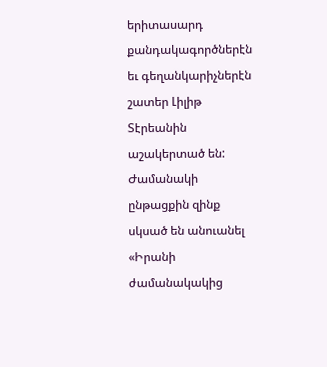երիտասարդ քանդակագործներէն եւ գեղանկարիչներէն շատեր Լիլիթ Տէրեանին աշակերտած են: Ժամանակի ընթացքին զինք սկսած են անուանել «Իրանի ժամանակակից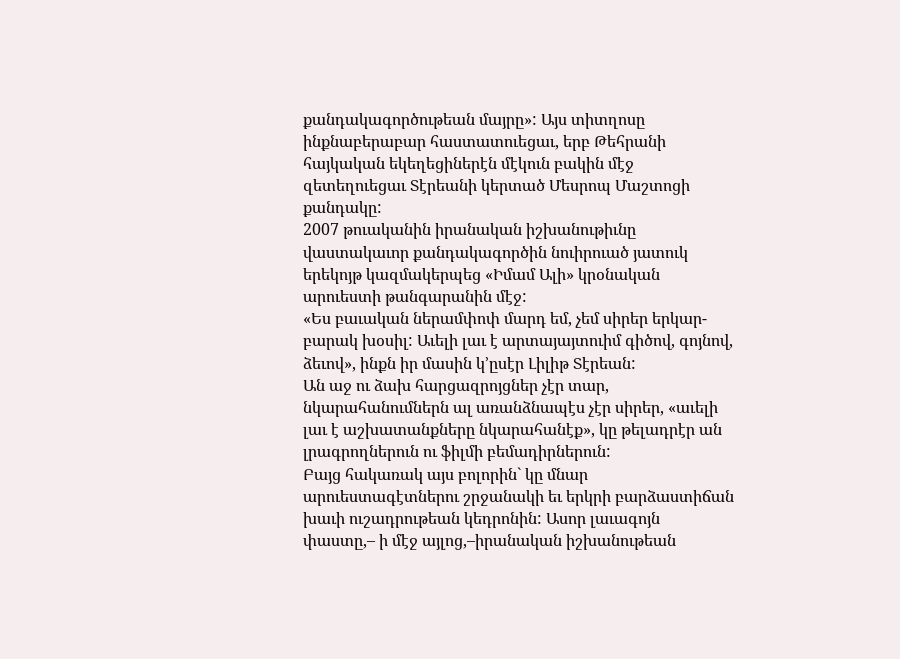քանդակագործութեան մայրը»: Այս տիտղոսը ինքնաբերաբար հաստատուեցաւ, երբ Թեհրանի հայկական եկեղեցիներէն մէկուն բակին մէջ զետեղուեցաւ Տէրեանի կերտած Մեսրոպ Մաշտոցի քանդակը:
2007 թուականին իրանական իշխանութիւնը վաստակաւոր քանդակագործին նուիրուած յատուկ երեկոյթ կազմակերպեց «Իմամ Ալի» կրօնական արուեստի թանգարանին մէջ:
«Ես բաւական ներամփոփ մարդ եմ, չեմ սիրեր երկար-բարակ խօսիլ: Աւելի լաւ է արտայայտուիմ գիծով, գոյնով, ձեւով», ինքն իր մասին կ’ըսէր Լիլիթ Տէրեան:
Ան աջ ու ձախ հարցազրոյցներ չէր տար, նկարահանումներն ալ առանձնապէս չէր սիրեր, «աւելի լաւ է աշխատանքները նկարահանէք», կը թելադրէր ան լրագրողներուն ու ֆիլմի բեմադիրներուն:
Բայց հակառակ այս բոլորին` կը մնար արուեստագէտներու շրջանակի եւ երկրի բարձաստիճան խաւի ուշադրութեան կեդրոնին: Ասոր լաւագոյն փաստը,– ի մէջ այլոց,–իրանական իշխանութեան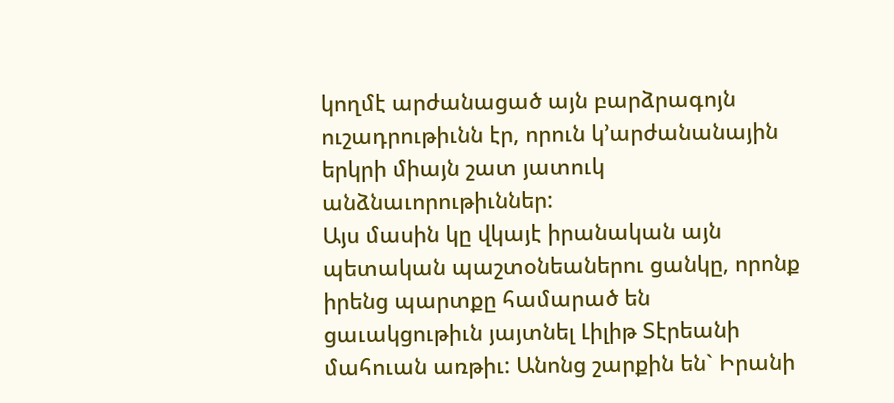կողմէ արժանացած այն բարձրագոյն ուշադրութիւնն էր, որուն կ՚արժանանային երկրի միայն շատ յատուկ անձնաւորութիւններ:
Այս մասին կը վկայէ իրանական այն պետական պաշտօնեաներու ցանկը, որոնք իրենց պարտքը համարած են ցաւակցութիւն յայտնել Լիլիթ Տէրեանի մահուան առթիւ: Անոնց շարքին են` Իրանի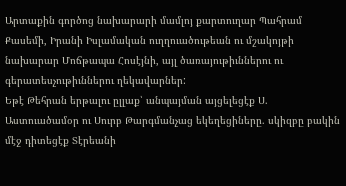Արտաքին գործոց նախարարի մամլոյ քարտուղար Պահրամ Քասեմի, Իրանի Իսլամական ուղղուածութեան ու մշակոյթի նախարար Մոճթապա Հոսէյնի, այլ ծառայութիւններու ու գերատեսչութիւններու ղեկավարներ:
Եթէ Թեհրան երթալու ըլլաք՝ անպայման այցելեցէք Ս. Աստուածամօր ու Սուրբ Թարգմանչաց եկեղեցիները. սկիզբը բակին մէջ դիտեցէք Տէրեանի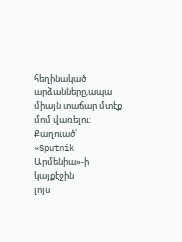հեղինակած արձանները,ապա միայն տաճար մտէք մոմ վառելու:
Քաղուած՝
«Sputnik Արմենիա»-ի կայքէջին
լոյս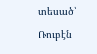տեսած՝ Ռուբէն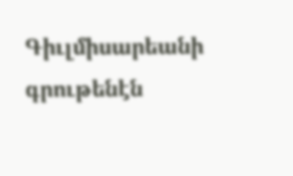Գիւլմիսարեանի գրութենէն